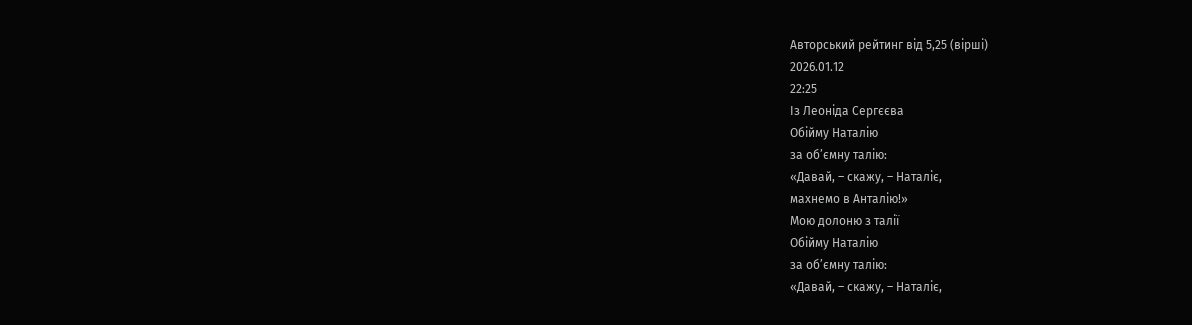Авторський рейтинг від 5,25 (вірші)
2026.01.12
22:25
Із Леоніда Сергєєва
Обійму Наталію
за об’ємну талію:
«Давай, – скажу, – Наталіє,
махнемо в Анталію!»
Мою долоню з талії
Обійму Наталію
за об’ємну талію:
«Давай, – скажу, – Наталіє,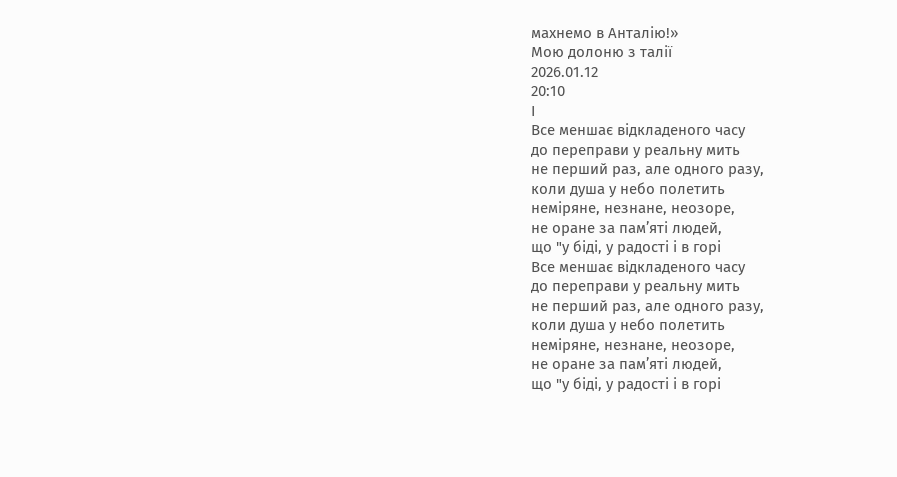махнемо в Анталію!»
Мою долоню з талії
2026.01.12
20:10
І
Все меншає відкладеного часу
до переправи у реальну мить
не перший раз, але одного разу,
коли душа у небо полетить
неміряне, незнане, неозоре,
не оране за пам’яті людей,
що "у біді, у радості і в горі
Все меншає відкладеного часу
до переправи у реальну мить
не перший раз, але одного разу,
коли душа у небо полетить
неміряне, незнане, неозоре,
не оране за пам’яті людей,
що "у біді, у радості і в горі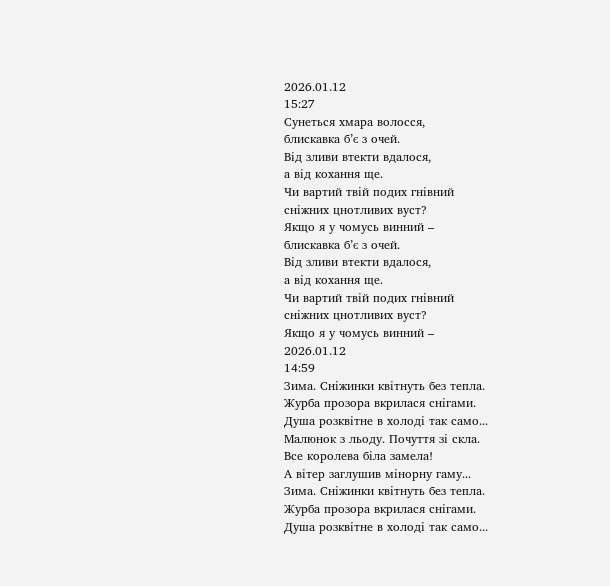2026.01.12
15:27
Сунеться хмара волосся,
блискавка б’є з очей.
Від зливи втекти вдалося,
а від кохання ще.
Чи вартий твій подих гнівний
сніжних цнотливих вуст?
Якщо я у чомусь винний –
блискавка б’є з очей.
Від зливи втекти вдалося,
а від кохання ще.
Чи вартий твій подих гнівний
сніжних цнотливих вуст?
Якщо я у чомусь винний –
2026.01.12
14:59
Зима. Сніжинки квітнуть без тепла.
Журба прозора вкрилася снігами.
Душа розквітне в холоді так само...
Малюнок з льоду. Почуття зі скла.
Все королева біла замела!
А вітер заглушив мінорну гаму...
Зима. Сніжинки квітнуть без тепла.
Журба прозора вкрилася снігами.
Душа розквітне в холоді так само...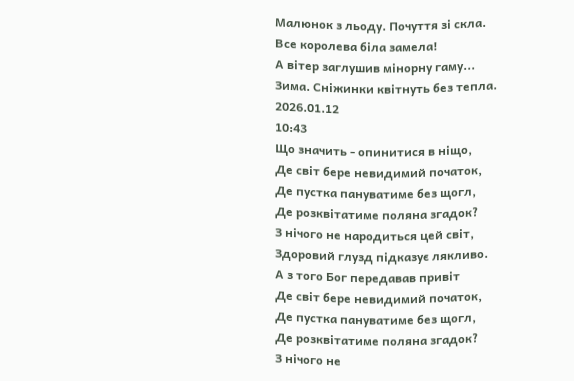Малюнок з льоду. Почуття зі скла.
Все королева біла замела!
А вітер заглушив мінорну гаму...
Зима. Сніжинки квітнуть без тепла.
2026.01.12
10:43
Що значить - опинитися в ніщо,
Де світ бере невидимий початок,
Де пустка пануватиме без щогл,
Де розквітатиме поляна згадок?
З нічого не народиться цей світ,
Здоровий глузд підказує лякливо.
А з того Бог передавав привіт
Де світ бере невидимий початок,
Де пустка пануватиме без щогл,
Де розквітатиме поляна згадок?
З нічого не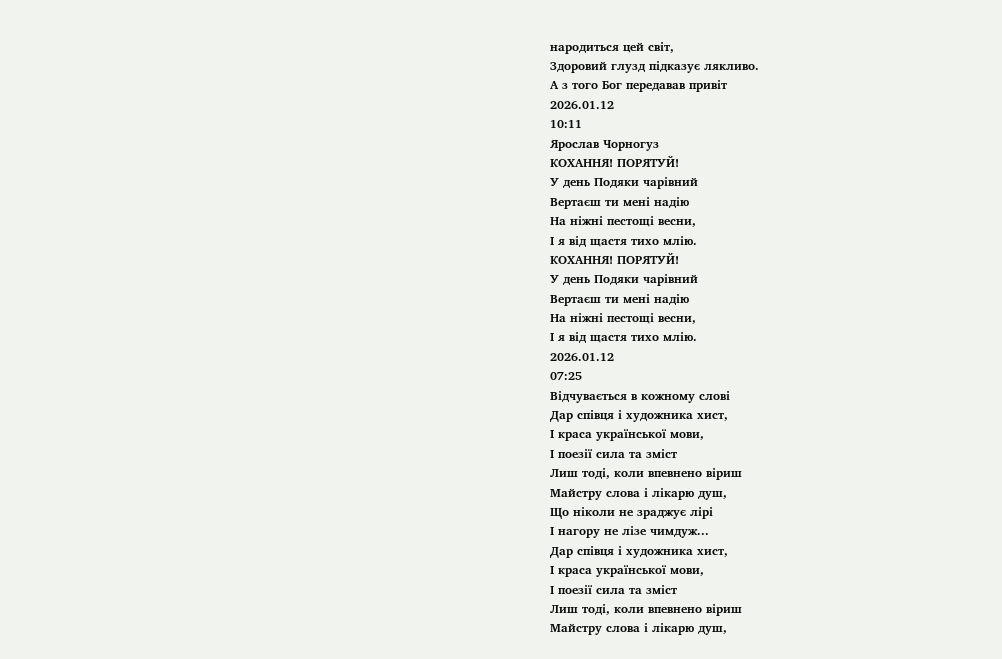народиться цей світ,
Здоровий глузд підказує лякливо.
А з того Бог передавав привіт
2026.01.12
10:11
Ярослав Чорногуз
КОХАННЯ! ПОРЯТУЙ!
У день Подяки чарівний
Вертаєш ти мені надію
На ніжні пестощі весни,
І я від щастя тихо млію.
КОХАННЯ! ПОРЯТУЙ!
У день Подяки чарівний
Вертаєш ти мені надію
На ніжні пестощі весни,
І я від щастя тихо млію.
2026.01.12
07:25
Відчувається в кожному слові
Дар співця і художника хист,
І краса української мови,
І поезії сила та зміст
Лиш тоді, коли впевнено віриш
Майстру слова і лікарю душ,
Що ніколи не зраджує лірі
І нагору не лізе чимдуж...
Дар співця і художника хист,
І краса української мови,
І поезії сила та зміст
Лиш тоді, коли впевнено віриш
Майстру слова і лікарю душ,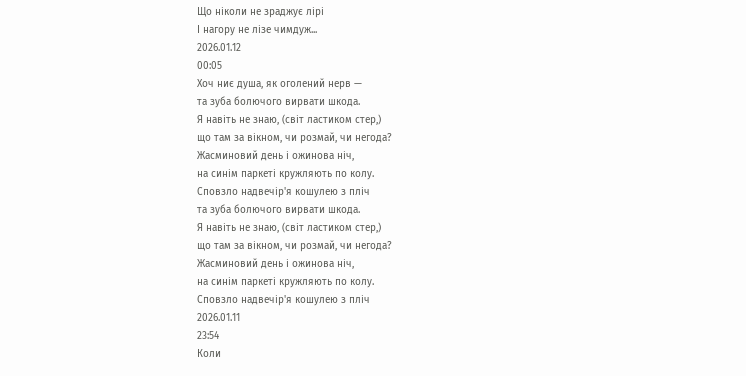Що ніколи не зраджує лірі
І нагору не лізе чимдуж...
2026.01.12
00:05
Хоч ниє душа, як оголений нерв —
та зуба болючого вирвати шкода.
Я навіть не знаю, (світ ластиком стер,)
що там за вікном, чи розмай, чи негода?
Жасминовий день і ожинова ніч,
на синім паркеті кружляють по колу.
Сповзло надвечір'я кошулею з пліч
та зуба болючого вирвати шкода.
Я навіть не знаю, (світ ластиком стер,)
що там за вікном, чи розмай, чи негода?
Жасминовий день і ожинова ніч,
на синім паркеті кружляють по колу.
Сповзло надвечір'я кошулею з пліч
2026.01.11
23:54
Коли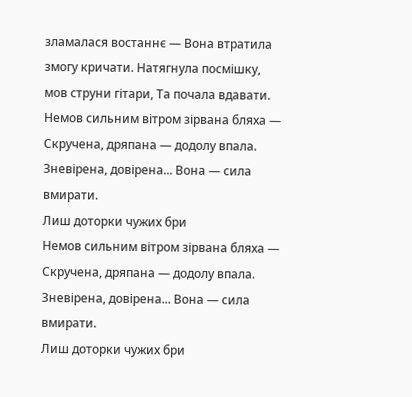зламалася востаннє — Вона втратила змогу кричати. Натягнула посмішку, мов струни гітари, Та почала вдавати.
Немов сильним вітром зірвана бляха — Скручена, дряпана — додолу впала. Зневірена, довірена... Вона — сила вмирати.
Лиш доторки чужих бри
Немов сильним вітром зірвана бляха — Скручена, дряпана — додолу впала. Зневірена, довірена... Вона — сила вмирати.
Лиш доторки чужих бри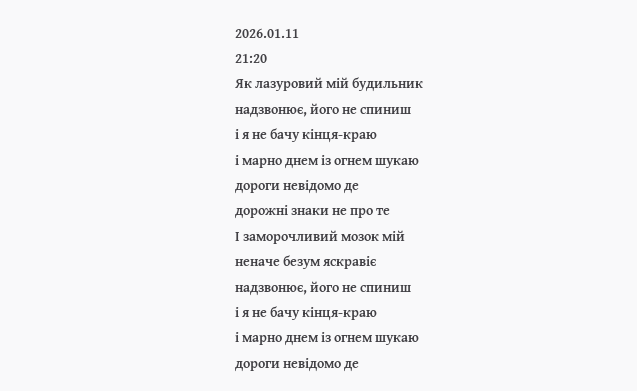2026.01.11
21:20
Як лазуровий мій будильник
надзвонює, його не спиниш
і я не бачу кінця-краю
і марно днем із огнем шукаю
дороги невідомо де
дорожні знаки не про те
І заморочливий мозок мій
неначе безум яскравіє
надзвонює, його не спиниш
і я не бачу кінця-краю
і марно днем із огнем шукаю
дороги невідомо де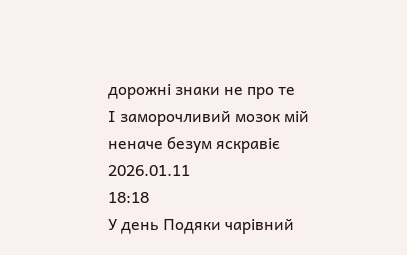дорожні знаки не про те
І заморочливий мозок мій
неначе безум яскравіє
2026.01.11
18:18
У день Подяки чарівний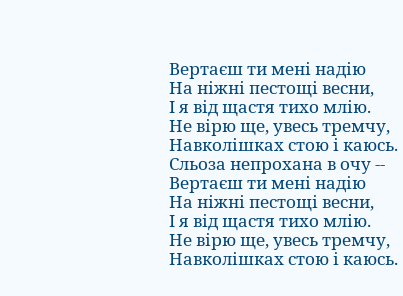Вертаєш ти мені надію
На ніжні пестощі весни,
І я від щастя тихо млію.
Не вірю ще, увесь тремчу,
Навколішках стою і каюсь.
Сльоза непрохана в очу --
Вертаєш ти мені надію
На ніжні пестощі весни,
І я від щастя тихо млію.
Не вірю ще, увесь тремчу,
Навколішках стою і каюсь.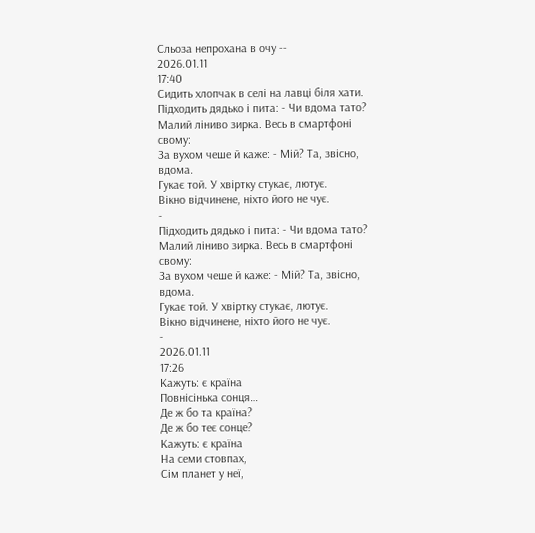Сльоза непрохана в очу --
2026.01.11
17:40
Сидить хлопчак в селі на лавці біля хати.
Підходить дядько і пита: - Чи вдома тато?
Малий ліниво зирка. Весь в смартфоні свому:
За вухом чеше й каже: - Мій? Та, звісно, вдома.
Гукає той. У хвіртку стукає, лютує.
Вікно відчинене, ніхто його не чує.
-
Підходить дядько і пита: - Чи вдома тато?
Малий ліниво зирка. Весь в смартфоні свому:
За вухом чеше й каже: - Мій? Та, звісно, вдома.
Гукає той. У хвіртку стукає, лютує.
Вікно відчинене, ніхто його не чує.
-
2026.01.11
17:26
Кажуть: є країна
Повнісінька сонця…
Де ж бо та країна?
Де ж бо теє сонце?
Кажуть: є країна
На семи стовпах,
Сім планет у неї,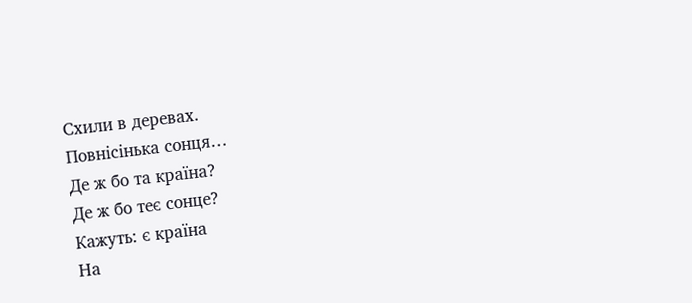Схили в деревах.
Повнісінька сонця…
Де ж бо та країна?
Де ж бо теє сонце?
Кажуть: є країна
На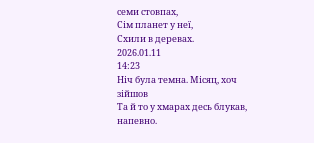семи стовпах,
Сім планет у неї,
Схили в деревах.
2026.01.11
14:23
Ніч була темна. Місяц, хоч зійшов
Та й то у хмарах десь блукав, напевно.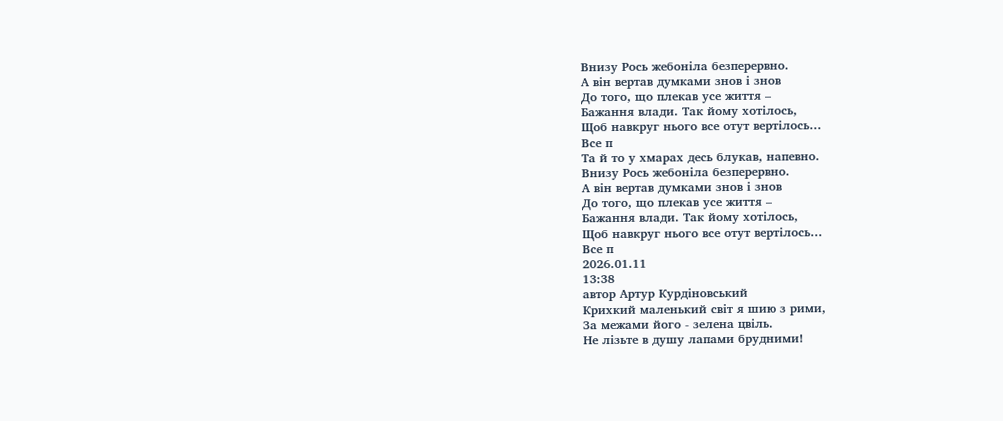Внизу Рось жебоніла безперервно.
А він вертав думками знов і знов
До того, що плекав усе життя –
Бажання влади. Так йому хотілось,
Щоб навкруг нього все отут вертілось…
Все п
Та й то у хмарах десь блукав, напевно.
Внизу Рось жебоніла безперервно.
А він вертав думками знов і знов
До того, що плекав усе життя –
Бажання влади. Так йому хотілось,
Щоб навкруг нього все отут вертілось…
Все п
2026.01.11
13:38
автор Артур Курдіновський
Крихкий маленький світ я шию з рими,
За межами його - зелена цвіль.
Не лізьте в душу лапами брудними!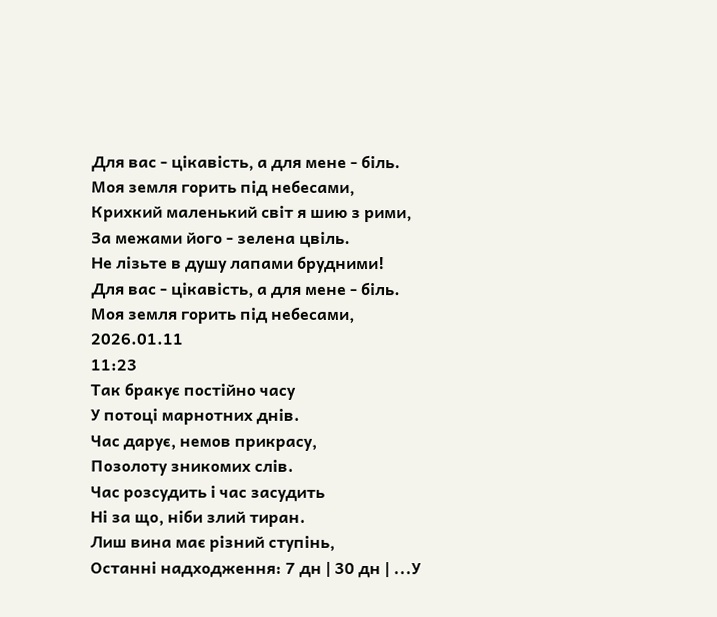Для вас - цікавість, а для мене - біль.
Моя земля горить під небесами,
Крихкий маленький світ я шию з рими,
За межами його - зелена цвіль.
Не лізьте в душу лапами брудними!
Для вас - цікавість, а для мене - біль.
Моя земля горить під небесами,
2026.01.11
11:23
Так бракує постійно часу
У потоці марнотних днів.
Час дарує, немов прикрасу,
Позолоту зникомих слів.
Час розсудить і час засудить
Ні за що, ніби злий тиран.
Лиш вина має різний ступінь,
Останні надходження: 7 дн | 30 дн | ...У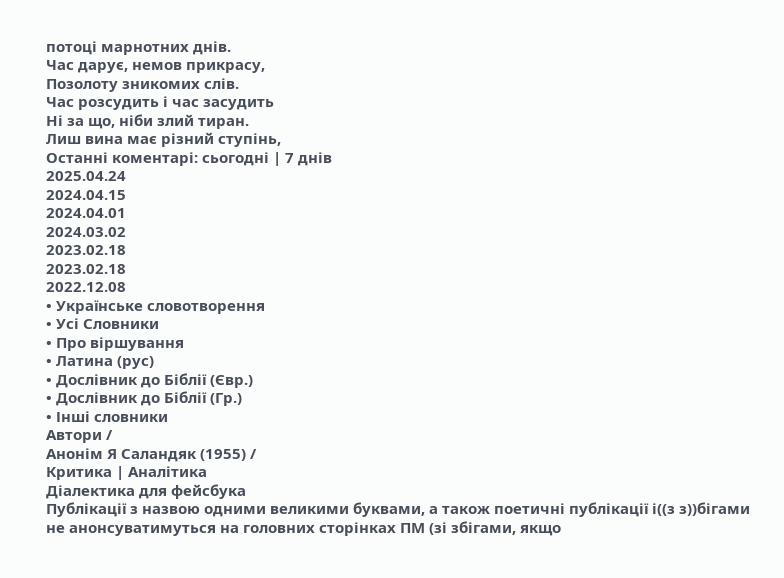потоці марнотних днів.
Час дарує, немов прикрасу,
Позолоту зникомих слів.
Час розсудить і час засудить
Ні за що, ніби злий тиран.
Лиш вина має різний ступінь,
Останні коментарі: сьогодні | 7 днів
2025.04.24
2024.04.15
2024.04.01
2024.03.02
2023.02.18
2023.02.18
2022.12.08
• Українське словотворення
• Усі Словники
• Про віршування
• Латина (рус)
• Дослівник до Біблії (Євр.)
• Дослівник до Біблії (Гр.)
• Інші словники
Автори /
Анонім Я Саландяк (1955) /
Критика | Аналітика
Діалектика для фейсбука
Публікації з назвою одними великими буквами, а також поетичні публікації і((з з))бігами
не анонсуватимуться на головних сторінках ПМ (зі збігами, якщо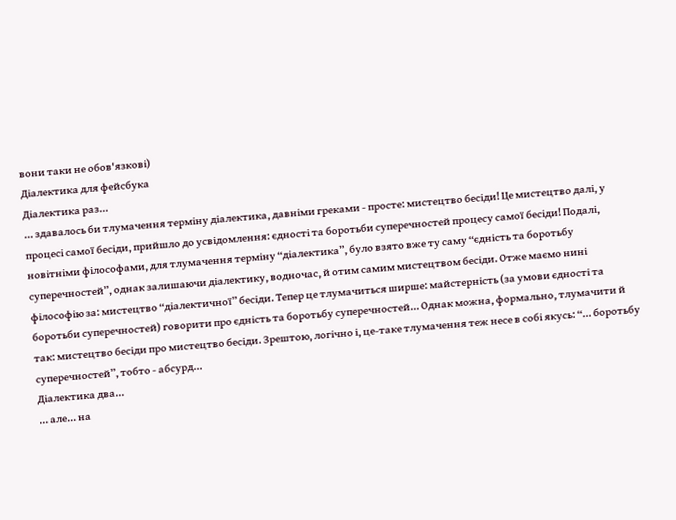вони таки не обов'язкові)
Діалектика для фейсбука
Діалектика раз...
... здавалось би тлумачення терміну діалектика, давніми греками - просте: мистецтво бесіди! Це мистецтво далі, у процесі самої бесіди, прийшло до усвідомлення: єдності та боротьби суперечностей процесу самої бесіди! Подалі, новітніми філософами, для тлумачення терміну “діалектика”, було взято вже ту саму “єдність та боротьбу суперечностей”, однак залишаючи діалектику, водночас, й отим самим мистецтвом бесіди. Отже маємо нині філософію за: мистецтво “діалектичної” бесіди. Тепер це тлумачиться ширше: майстерність (за умови єдності та боротьби суперечностей) говорити про єдність та боротьбу суперечностей... Однак можна, формально, тлумачити й так: мистецтво бесіди про мистецтво бесіди. Зрештою, логічно і, це-таке тлумачення теж несе в собі якусь: “... боротьбу суперечностей”, тобто - абсурд...
Діалектика два...
... але... на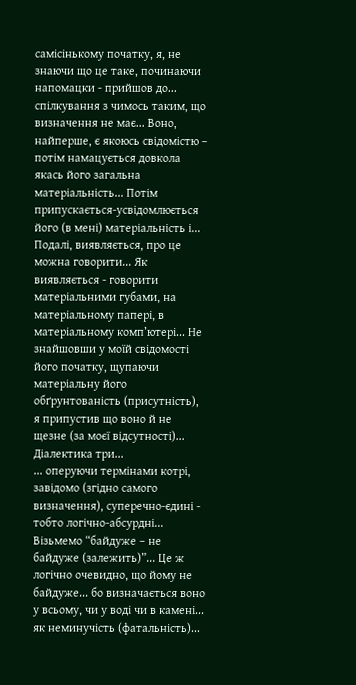самісінькому початку, я, не знаючи що це таке, починаючи напомацки - прийшов до... спілкування з чимось таким, що визначення не має... Воно, найперше, є якоюсь свідомістю – потім намацується довкола якась його загальна матеріальність... Потім припускається-усвідомлюється його (в мені) матеріальність і... Подалі, виявляється, про це можна говорити... Як виявляється - говорити матеріальними губами, на матеріальному папері, в матеріальному комп’ютері... Не знайшовши у моїй свідомості його початку, щупаючи матеріальну його обґрунтованість (присутність), я припустив що воно й не щезне (за моєї відсутності)...
Діалектика три...
... оперуючи термінами котрі, завідомо (згідно самого визначення), суперечно-єдині - тобто логічно-абсурдні... Візьмемо “байдуже – не байдуже (залежить)”... Це ж логічно очевидно, що йому не байдуже... бо визначається воно у всьому, чи у воді чи в камені... як неминучість (фатальність)...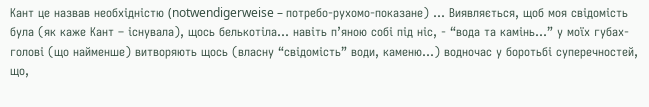Кант це назвав необхідністю (notwendigerweise – потребо-рухомо-показане) ... Виявляється, щоб моя свідомість була (як каже Кант – існувала), щось белькотіла... навіть п’яною собі під ніс, - “вода та камінь...” у моїх губах-голові (що найменше) витворяють щось (власну “свідомість” води, каменю...) водночас у боротьбі суперечностей, що,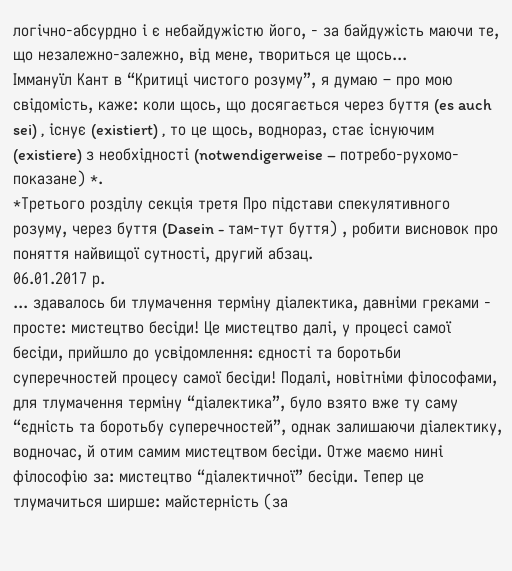логічно-абсурдно і є небайдужістю його, - за байдужість маючи те, що незалежно-залежно, від мене, твориться це щось...
Іммануїл Кант в “Критиці чистого розуму”, я думаю – про мою свідомість, каже: коли щось, що досягається через буття (es auch sei) , існує (existiert) , то це щось, воднораз, стає існуючим (existiere) з необхідності (notwendigerweise – потребо-рухомо-показане) *.
*Третього розділу секція третя Про підстави спекулятивного розуму, через буття (Dasein - там-тут буття) , робити висновок про поняття найвищої сутності, другий абзац.
06.01.2017 р.
... здавалось би тлумачення терміну діалектика, давніми греками - просте: мистецтво бесіди! Це мистецтво далі, у процесі самої бесіди, прийшло до усвідомлення: єдності та боротьби суперечностей процесу самої бесіди! Подалі, новітніми філософами, для тлумачення терміну “діалектика”, було взято вже ту саму “єдність та боротьбу суперечностей”, однак залишаючи діалектику, водночас, й отим самим мистецтвом бесіди. Отже маємо нині філософію за: мистецтво “діалектичної” бесіди. Тепер це тлумачиться ширше: майстерність (за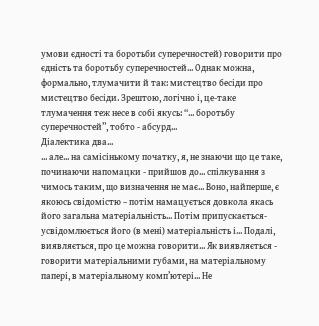умови єдності та боротьби суперечностей) говорити про єдність та боротьбу суперечностей... Однак можна, формально, тлумачити й так: мистецтво бесіди про мистецтво бесіди. Зрештою, логічно і, це-таке тлумачення теж несе в собі якусь: “... боротьбу суперечностей”, тобто - абсурд...
Діалектика два...
... але... на самісінькому початку, я, не знаючи що це таке, починаючи напомацки - прийшов до... спілкування з чимось таким, що визначення не має... Воно, найперше, є якоюсь свідомістю – потім намацується довкола якась його загальна матеріальність... Потім припускається-усвідомлюється його (в мені) матеріальність і... Подалі, виявляється, про це можна говорити... Як виявляється - говорити матеріальними губами, на матеріальному папері, в матеріальному комп’ютері... Не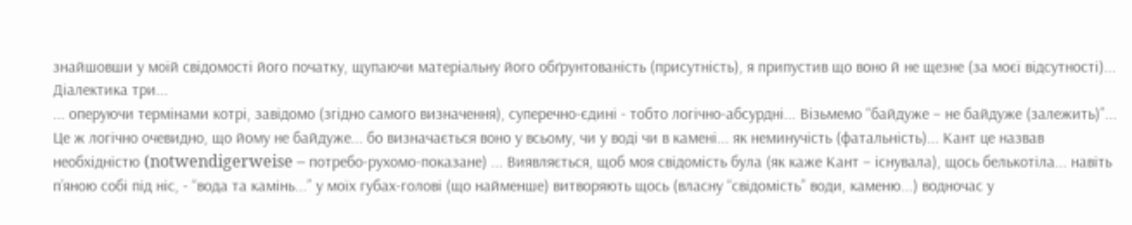знайшовши у моїй свідомості його початку, щупаючи матеріальну його обґрунтованість (присутність), я припустив що воно й не щезне (за моєї відсутності)...
Діалектика три...
... оперуючи термінами котрі, завідомо (згідно самого визначення), суперечно-єдині - тобто логічно-абсурдні... Візьмемо “байдуже – не байдуже (залежить)”... Це ж логічно очевидно, що йому не байдуже... бо визначається воно у всьому, чи у воді чи в камені... як неминучість (фатальність)... Кант це назвав необхідністю (notwendigerweise – потребо-рухомо-показане) ... Виявляється, щоб моя свідомість була (як каже Кант – існувала), щось белькотіла... навіть п’яною собі під ніс, - “вода та камінь...” у моїх губах-голові (що найменше) витворяють щось (власну “свідомість” води, каменю...) водночас у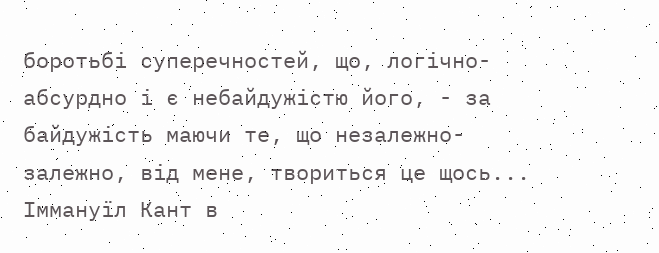боротьбі суперечностей, що, логічно-абсурдно і є небайдужістю його, - за байдужість маючи те, що незалежно-залежно, від мене, твориться це щось...
Іммануїл Кант в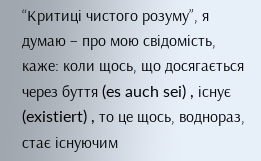“Критиці чистого розуму”, я думаю – про мою свідомість, каже: коли щось, що досягається через буття (es auch sei) , існує (existiert) , то це щось, воднораз, стає існуючим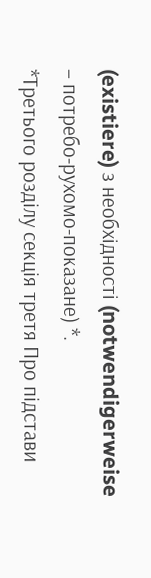(existiere) з необхідності (notwendigerweise – потребо-рухомо-показане) *.
*Третього розділу секція третя Про підстави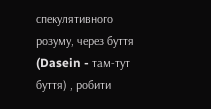спекулятивного розуму, через буття (Dasein - там-тут буття) , робити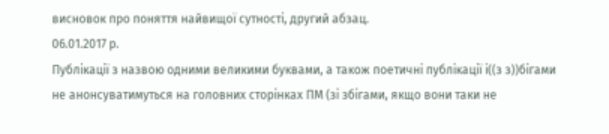висновок про поняття найвищої сутності, другий абзац.
06.01.2017 р.
Публікації з назвою одними великими буквами, а також поетичні публікації і((з з))бігами
не анонсуватимуться на головних сторінках ПМ (зі збігами, якщо вони таки не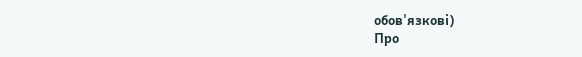обов'язкові)
Про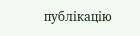публікацію